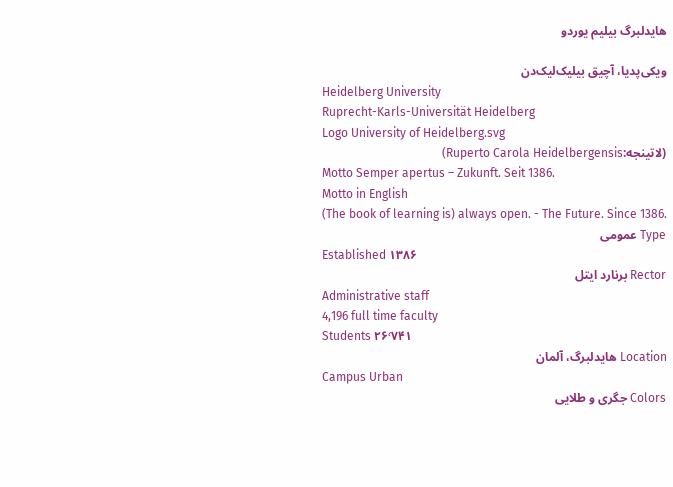هایدلبرگ بیلیم یوردو

ویکی‌پدیا، آچیق بیلیک‌لیک‌دن
Heidelberg University
Ruprecht-Karls-Universität Heidelberg
Logo University of Heidelberg.svg
(لاتینجه:Ruperto Carola Heidelbergensis)
Motto Semper apertus – Zukunft. Seit 1386.
Motto in English
(The book of learning is) always open. - The Future. Since 1386.
Type عمومی
Established ۱۳۸۶
Rector برنارد ایتل
Administrative staff
4,196 full time faculty
Students ۲۶٬۷۴۱
Location هایدلبرگ، آلمان
Campus Urban
Colors جگری و طلایی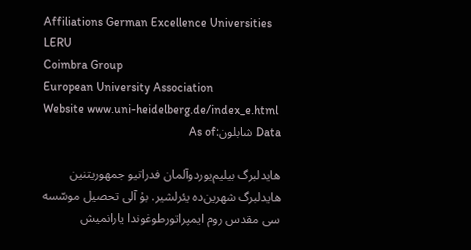Affiliations German Excellence Universities
LERU
Coimbra Group
European University Association
Website www.uni-heidelberg.de/index_e.html
Data شابلون:As of

هایدلبرگ بیلیم‌یوردوآلمان فدراتیو جمهوریتنین هایدلبرگ شهرین‌ده یئرلشیر. بۇ آلی تحصیل موسّسه سی مقدس روم ایمپراتورطوغوندا یارانمیش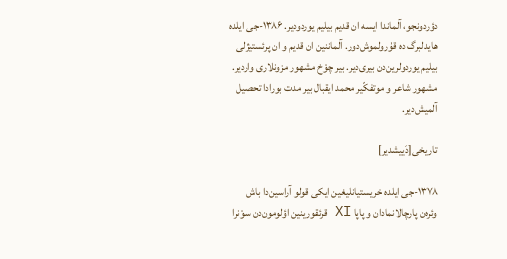دؤردونجو، آلماندا ایسه ان قدیم بیلیم یوردو‌دیر. ۱۳۸۶-جی ایلده هایدلبرگ ده قۇرولموش‌دور. آلماننین ان قدیم و ان پرئستیژلی بیلیم یوردولرین‌دن بیری‌دیر. بیر چوْخ مشهور مزونلاری واردیر. مشهور شاعر و موتفکّیر محمد ایقبال بیر مدت بورادا تحصیل آلمیش‌دیر.

تاریخی[دَییشدیر]

۱۳۷۸-جی ایلده خریستیانلیغین ایکی قولو آراسین‌دا باش وئره‌ن پارچالانمادان و پاپا XI قرئقورینین اؤلومون‌دن سوْنرا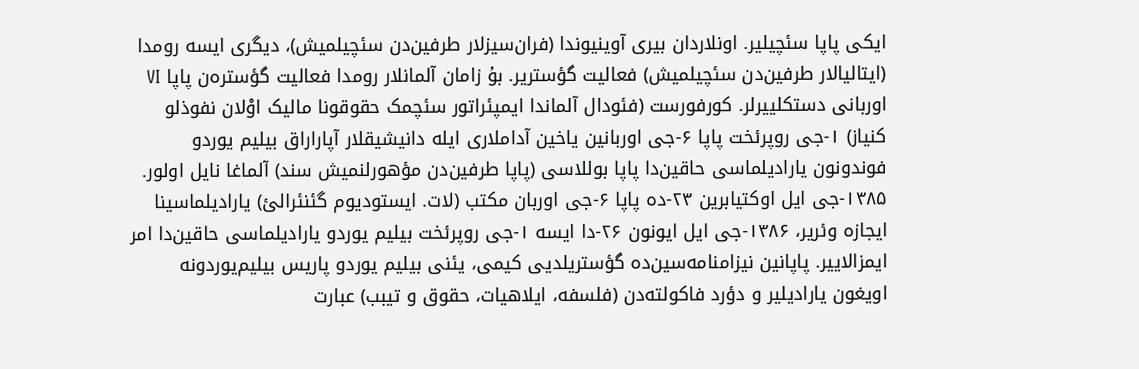ایکی پاپا سئچیلیر. اونلاردان بیری آوینیوندا (فران‌سیزلار طرفین‌دن سئچیلمیش)، دیگری ایسه رومدا (ایتالیالار طرفین‌دن سئچیلمیش) فعالیت گؤستریر. بۇ زامان آلمانلار رومدا فعالیت گؤستره‌ن پاپا VI اوربانی دستکلییرلر. کورفورست (فئودال آلماندا ایمپئراتور سئچمک حقوقونا مالیک اوْلان نفوذلو کنیاز) ۱-جی روپرئخت پاپا ۶-جی اوربانین یاخین آداملاری ایله دانیشیقلار آپاراراق بیلیم یوردو فوندونون یارادیلماسی حاقین‌دا پاپا بوللاسی (پاپا طرفین‌دن مؤهورلنمیش سند) آلماغا نایل اولور. ۱۳۸۵-جی ایل اوکتیابرین ۲۳-ده پاپا ۶-جی اوربان مکتب (لات. ایستودیوم گئنئرالئ) یارادیلماسینا ایجازه وئریر، ۱۳۸۶-جی ایل ایونون ۲۶-دا ایسه ۱-جی روپرئخت بیلیم یوردو یارادیلماسی حاقین‌دا امر ایمزالاییر. پاپانین نیزامنامه‌سین‌ده گؤستریلدیی کیمی، یئنی بیلیم یوردو پاریس بیلیم‌یوردونه اویغون یارادیلیر و دؤرد فاکولته‌دن (فلسفه، ایلاهیات، حقوق و تیبب) عبارت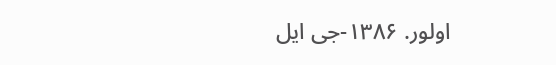اولور. ۱۳۸۶-جی ایل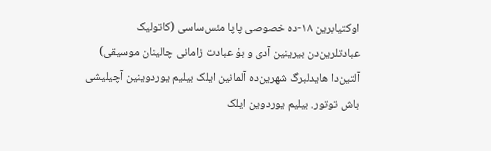اوکتیابرین ۱۸-ده خصوصی پاپا مئس‌ساسی (کاتولیک عبادتلرین‌دن بیرینین آدی و بۇ عبادت زامانی چالینان موسیقی) آلتین‌دا هایدلبرگ شهرین‌ده آلمانین ایلک بیلیم یوردوینین آچیلیشی باش توتور. بیلیم یوردوین ایلک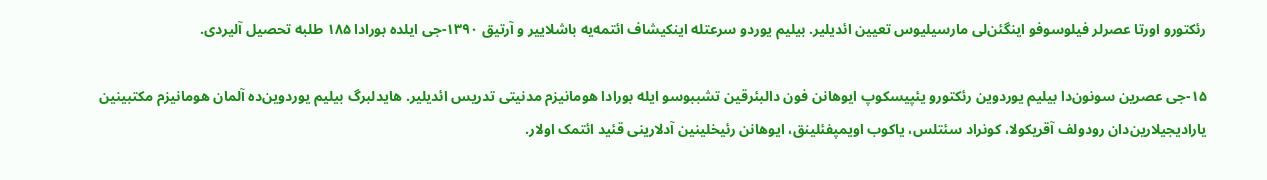رئکتورو اورتا عصرلر فیلوسوفو اینگئن‌لی مارسیلیوس تعیین ائدیلیر. بیلیم یوردو سرعتله اینکیشاف ائتمه‌یه باشلاییر و آرتیق ۱۳۹۰-جی ایلده بورادا ۱۸۵ طلبه تحصیل آلیردی.

۱۵-جی عصرین سونون‌دا بیلیم یوردوین رئکتورو یئپیسکوپ ایوهانن فون دالبئرقین تشببوسو ایله بورادا هومانیزم مدنیتی تدریس ائدیلیر. هایدلبرگ بیلیم یوردوین‌ده آلمان هومانیزم مکتبینین یارادیجیلارین‌دان رودولف آقریکولا، کونراد سئتلس، یاکوب اویمپفئلینق، ایوهانن رئیخلینین آدلارینی قئید ائتمک اولار.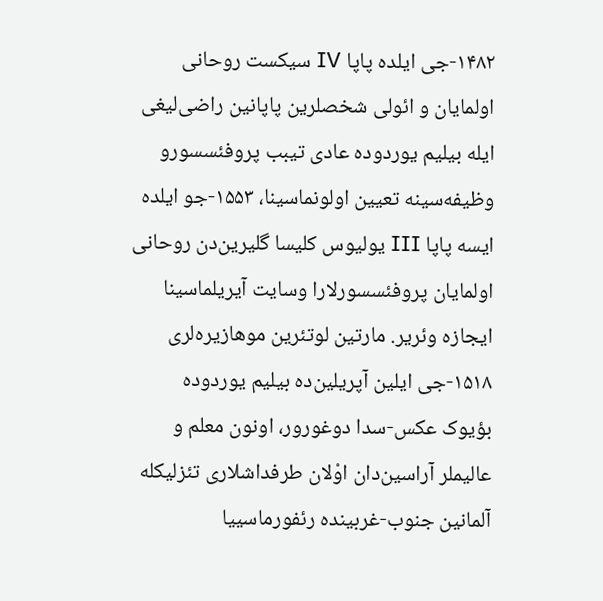۱۴۸۲-جی ایلده پاپا IV سیکست روحانی اولمایان و ائولی شخصلرین پاپانین راضی‌لیغی ایله بیلیم یوردو‌ده عادی تیبب پروفئسسورو وظیفه‌سینه تعیین اولونماسینا، ۱۵۵۳-جو ایلده ایسه پاپا III یولیوس کلیسا گلیرین‌دن روحانی اولمایان پروفئسسورلارا وسایت آیریلماسینا ایجازه وئریر. مارتین لوتئرین موهازیره‌لری ۱۵۱۸-جی ایلین آپریلین‌ده بیلیم یوردو‌ده بؤیوک عکس-سدا دوغورور، اونون معلم و عالیملر آراسین‌دان اوْلان طرفداشلاری تئزلیکله آلمانین جنوب-غربینده رئفورماسییا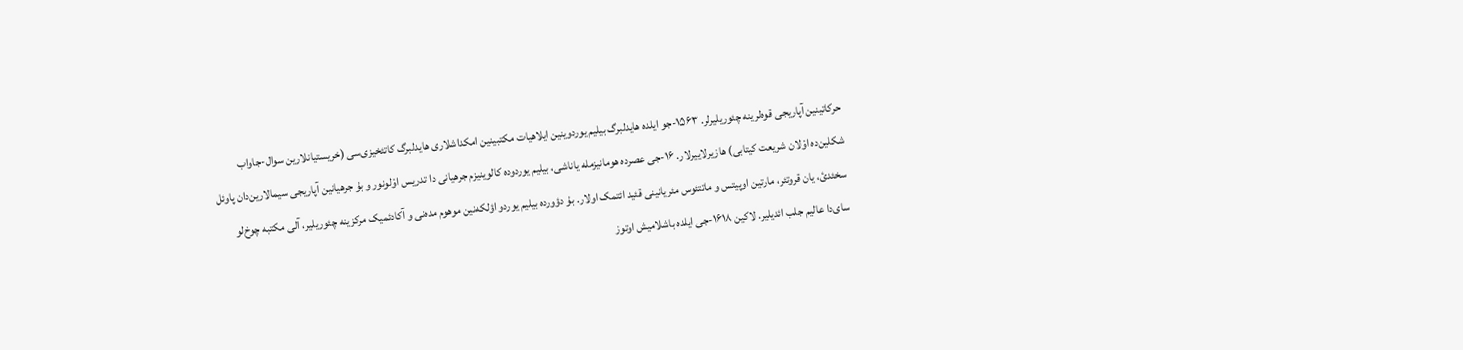حرکاتینین آپاریجی قوه‌لرینه چئوریلیرلر. ۱۵۶۳-جو ایلده هایدلبرگ بیلیم یوردوینین ایلاهیات مکتبینین امکداشلاری هایدلبرگ کاتئخیزی‌سی (خریستیانلارین سوال-جاواب شکلین‌ده اوْلان شریعت کیتابی) هازیرلاییرلار. ۱۶-جی عصرده هومانیزمله یاناشی، بیلیم یوردو‌ده کالوینیزم جرهیانی دا تدریس اوْلونور و بۇ جرهیانین آپاریجی سیمالارین‌دان پاوئل سخئدئ، یان قروتئر، مارتین اوپیتس و ماتتئوس مئریانینی قئید ائتمک اولار. بۇ دؤورده بیلیم یوردو اؤلکه‌نین موهوم مده‌نی و آکادئمیک مرکزینه چئوریلیر، آلی مکتبه چوخ‌لو سای‌دا عالیم جلب ائدیلیر. لاکین ۱۶۱۸-جی ایلده باشلامیش اوتوز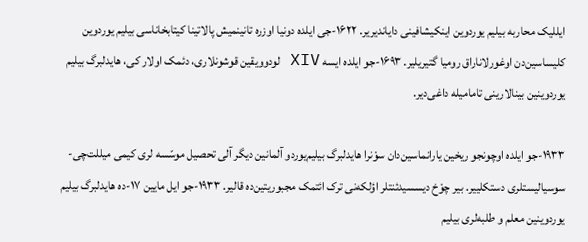ایللیک محاربه بیلیم یوردوین اینکیشافینی دایاندیریر. ۱۶۲۲-جی ایلده دونیا اوزره تانینمیش پالاتینا کیتابخاناسی بیلیم یوردوین کلیسا‌سین‌دن اوغورلاناراق رومیا گتیریلیر. ۱۶۹۳-جو ایلده ایسه XIV لودوویقین قوشونلاری، دئمک اولار کی، هایدلبرگ بیلیم یوردوینین بینالارینی تامامیله داغی‌دیر.

۱۹۳۳-جو ایلده اوچونجو ریخین یارانماسین‌دان سوْنرا هایدلبرگ بیلیم‌یوردو آلمانین دیگر آلی تحصیل موسّسه ‌لری کیمی میللت‌چی-سوسیالیستلری دستکلییر. بیر چوْخ دیسسیدئنتلر اؤلکه‌نی ترک ائتمک مجبوریتین‌ده قالیر. ۱۹۳۳-جو ایل مایین ۱۷-ده هایدلبرگ بیلیم یوردوینین معلم و طلبه‌لری بیلیم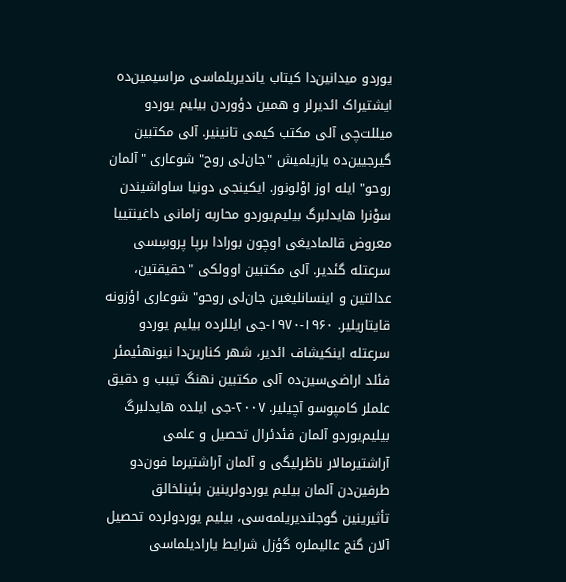یوردو میدانین‌دا کیتاب یاندیریلماسی مراسیمین‌ده ایشتیراک ائدیرلر و همین دؤوردن بیلیم یوردو میللت‌چی آلی مکتب کیمی تانینیر. آلی مکتبین گیرجیین‌ده یازیلمیش "جان‌لی روح" شوعاری "آلمان روحو" ایله اوز اوْلونور. ایکینجی دونیا ساواشیندن سوْنرا هایدلبرگ بیلیم‌یوردو محاربه زامانی داغینتییا معروض قالمادیغی اوچون بورادا برپا پروسِسی سرعتله گئدیر. آلی مکتبین اوولکی "حقیقتین، عدالتین و اینسانلیغین جان‌لی روحو" شوعاری اؤزونه قایتاریلیر. ۱۹۶۰-۱۹۷۰-جی ایللرده بیلیم یوردو سرعتله اینکیشاف ائدیر، شهر کنارین‌دا نیونهئیمئر فئلد اراضی‌سین‌ده آلی مکتبین نهنگ تیبب و دقیق علملر کامپوسو آچیلیر. ۲۰۰۷-جی ایلده هایدلبرگ بیلیم‌یوردو آلمان فئدئرال تحصیل و علمی آراشتیرمالار ناظرلیگی و آلمان آراشتیرما فون‌دو طرفین‌دن آلمان بیلیم یوردولرینین بئینلخالق تأثیرینین گوجلندیریلمه‌سی، بیلیم یوردولرده تحصیل آلان گنج عالیملره گؤزل شرایط یارادیلماسی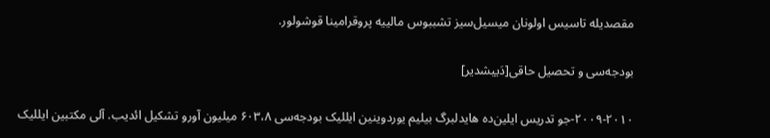مقصدیله تاسیس اولونان میسیل‌سیز تشببوس مالییه پروقرامینا قوشولور.

بودجه‌سی و تحصیل حاقی[دَییشدیر]

۲۰۰۹-۲۰۱۰-جو تدریس ایلین‌ده هایدلبرگ بیلیم یوردوینین ایللیک بودجه‌سی ۶۰۳،۸ میلیون آورو تشکیل ائدیب. آلی مکتبین ایللیک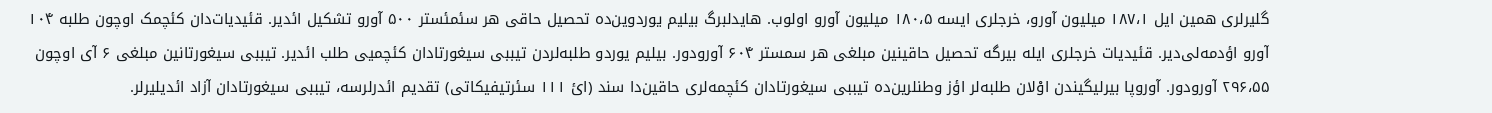گلیرلری همین ایل ۱۸۷،۱ میلیون آورو، خرجلری ایسه ۱۸۰،۵ میلیون آورو اولوب. هایدلبرگ بیلیم یوردوین‌ده تحصیل حاقی هر سئمئستر ۵۰۰ آورو تشکیل ائدیر. قئیدیات‌دان کئچمک اوچون طلبه ۱۰۴ آورو اؤد‌مه‌لی‌دیر. قئیدیات خرجلری ایله بیرگه تحصیل حاقینین مبلغی هر سمستر ۶۰۴ آورودور. بیلیم یوردو طلبه‌لردن تیببی سیغورتادان کئچمیی طلب ائدیر. تیببی سیغورتانین مبلغی ۶ آی اوچون ۲۹۶،۵۵ آورودور. آوروپا بیرلیگیندن اوْلان طلبه‌لر اؤز وطنلرین‌ده تیببی سیغورتادان کئچمه‌لری حاقین‌دا سند (ائ ۱۱۱ سئرتیفیکاتی) تقدیم ائدرلرسه، تیببی سیغورتادان آزاد ائدیلیرلر.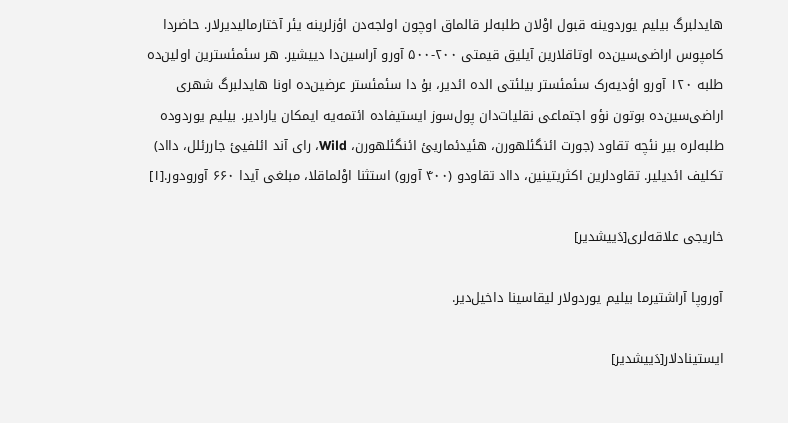هایدلبرگ بیلیم یوردوینه قبول اوْلان طلبه‌لر قالماق اوچون اولجه‌دن اؤزلرینه یئر آختارمالیدیرلار. حاضردا کامپوس اراضی‌سین‌ده اوتاقلارین آیلیق قیمتی ۲۰۰-۵۰۰ آورو آراسین‌دا دییشیر. هر سئمئسترین اولین‌ده طلبه ۱۲۰ آورو اؤد‌یه‌رک سئمئستر بیلئتی الده ائدیر، بۇ دا سئمئستر عرضین‌ده اونا هایدلبرگ شهری اراضی‌سین‌ده بوتون نؤو اجتماعی نقلیات‌دان پول‌سوز ایستیفاده ائتمه‌یه ایمکان یارادیر. بیلیم یوردو‌ده طلبه‌لره بیر نئچه تقاود (جورت ائنگئلهورن، هئیدئماریئ ائنگئلهورن، Wild، رای آند ائلفیئ جاررئلل، دااد) تکلیف ائدیلیر. تقاودلرین اکثریتینین، دااد تقاودو (۴۰۰ آورو) استثنا اوْلماقلا، مبلغی آیدا ۶۶۰ آورودور.[۱]

خاریجی علاقه‌لری[دَییشدیر]

آوروپا آراشتیرما بیلیم یوردولار لیقاسینا داخیل‌دیر.

ایستینادلار[دَییشدیر]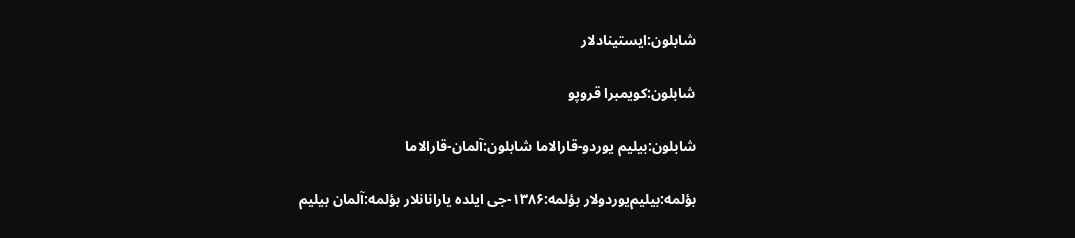شابلون:ایستینادلار

شابلون:کویمبرا قروپو

شابلون:بیلیم یوردو-قارالاما شابلون:آلمان-قارالاما

بؤلمه‌:بیلیم‌یوردولار بؤلمه‌:۱۳۸۶-جی ایلده یارانانلار بؤلمه‌:آلمان بیلیم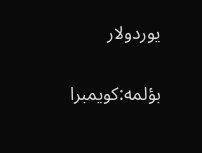یوردولار

بؤلمه‌:کویمبرا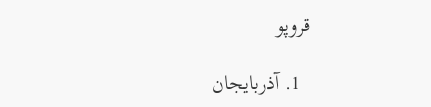قروپو

  1. آذربایجان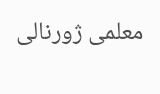معلمی ژورنالی